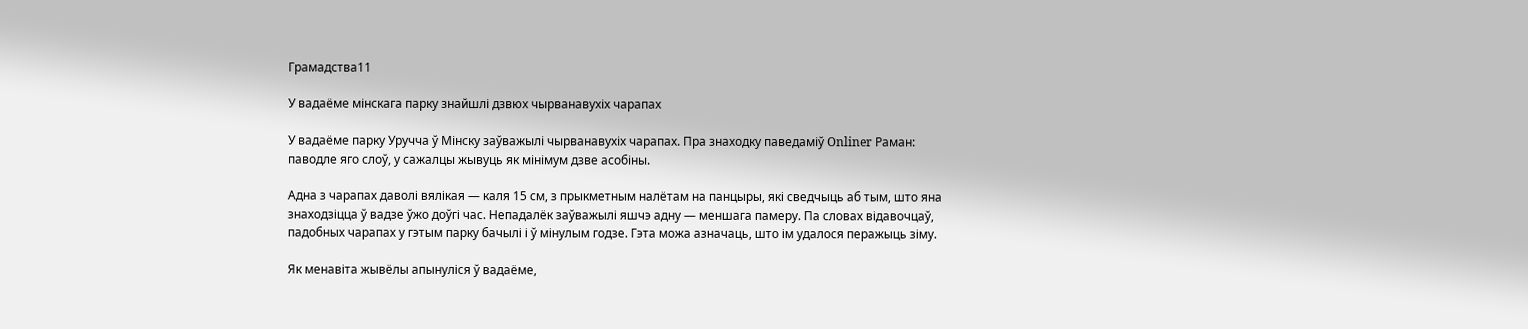Грамадства11

У вадаёме мінскага парку знайшлі дзвюх чырванавухіх чарапах

У вадаёме парку Уручча ў Мінску заўважылі чырванавухіх чарапах. Пра знаходку паведаміў Onliner Раман: паводле яго слоў, у сажалцы жывуць як мінімум дзве асобіны.

Адна з чарапах даволі вялікая — каля 15 см, з прыкметным налётам на панцыры, які сведчыць аб тым, што яна знаходзіцца ў вадзе ўжо доўгі час. Непадалёк заўважылі яшчэ адну — меншага памеру. Па словах відавочцаў, падобных чарапах у гэтым парку бачылі і ў мінулым годзе. Гэта можа азначаць, што ім удалося перажыць зіму.

Як менавіта жывёлы апынуліся ў вадаёме,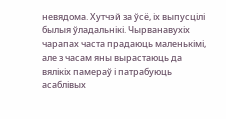невядома. Хутчэй за ўсё, іх выпусцілі былыя ўладальнікі. Чырванавухіх чарапах часта прадаюць маленькімі, але з часам яны вырастаюць да вялікіх памераў і патрабуюць асаблівых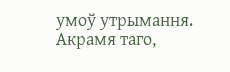умоў утрымання. Акрамя таго,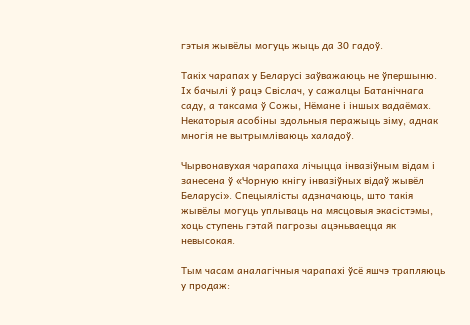гэтыя жывёлы могуць жыць да 30 гадоў.

Такіх чарапах у Беларусі заўважаюць не ўпершыню. Іх бачылі ў рацэ Свіслач, у сажалцы Батанічнага саду, а таксама ў Сожы, Нёмане і іншых вадаёмах. Некаторыя асобіны здольныя перажыць зіму, аднак многія не вытрымліваюць халадоў.

Чырвонавухая чарапаха лічыцца інвазіўным відам і занесена ў «Чорную кнігу інвазіўных відаў жывёл Беларусі». Спецыялісты адзначаюць, што такія жывёлы могуць уплываць на мясцовыя экасістэмы, хоць ступень гэтай пагрозы ацэньваецца як невысокая.

Тым часам аналагічныя чарапахі ўсё яшчэ трапляюць у продаж: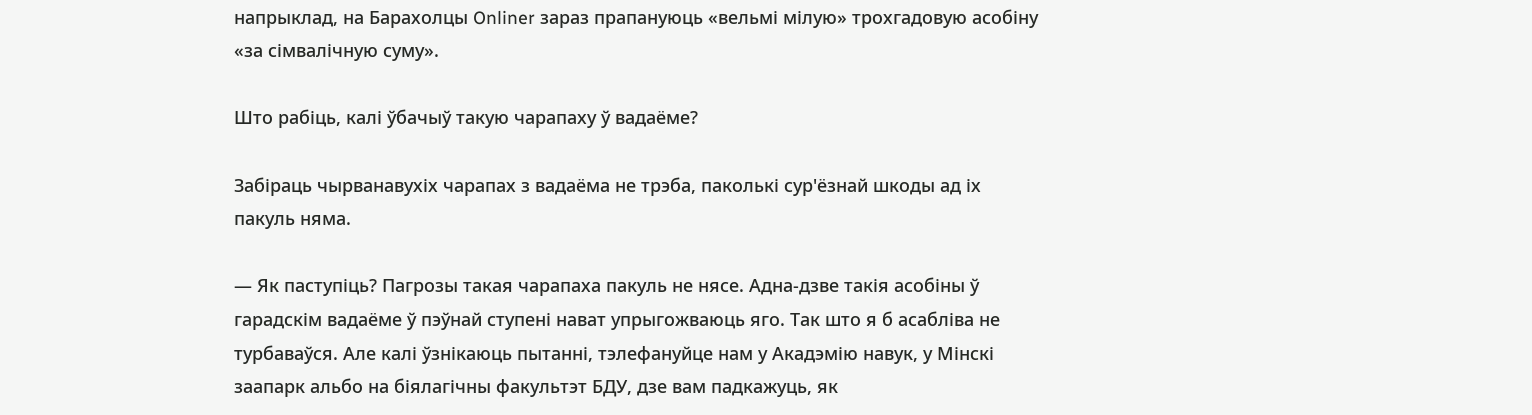напрыклад, на Барахолцы Onliner зараз прапануюць «вельмі мілую» трохгадовую асобіну «за сімвалічную суму».

Што рабіць, калі ўбачыў такую чарапаху ў вадаёме?

Забіраць чырванавухіх чарапах з вадаёма не трэба, паколькі сур'ёзнай шкоды ад іх пакуль няма.

— Як паступіць? Пагрозы такая чарапаха пакуль не нясе. Адна-дзве такія асобіны ў гарадскім вадаёме ў пэўнай ступені нават упрыгожваюць яго. Так што я б асабліва не турбаваўся. Але калі ўзнікаюць пытанні, тэлефануйце нам у Акадэмію навук, у Мінскі заапарк альбо на біялагічны факультэт БДУ, дзе вам падкажуць, як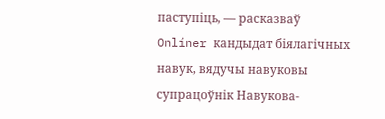паступіць, — расказваў Onlíner кандыдат біялагічных навук, вядучы навуковы супрацоўнік Навукова-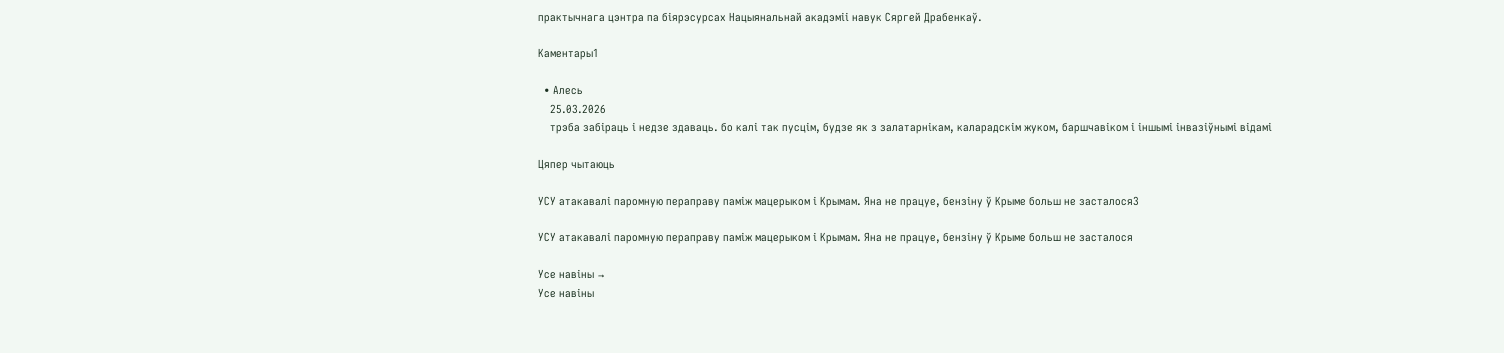практычнага цэнтра па біярэсурсах Нацыянальнай акадэміі навук Сяргей Драбенкаў.

Каментары1

  • Алесь
    25.03.2026
    трэба забіраць і недзе здаваць. бо калі так пусцім, будзе як з залатарнікам, каларадскім жуком, баршчавіком і іншымі інвазіўнымі відамі

Цяпер чытаюць

УСУ атакавалі паромную пераправу паміж мацерыком і Крымам. Яна не працуе, бензіну ў Крыме больш не засталося3

УСУ атакавалі паромную пераправу паміж мацерыком і Крымам. Яна не працуе, бензіну ў Крыме больш не засталося

Усе навіны →
Усе навіны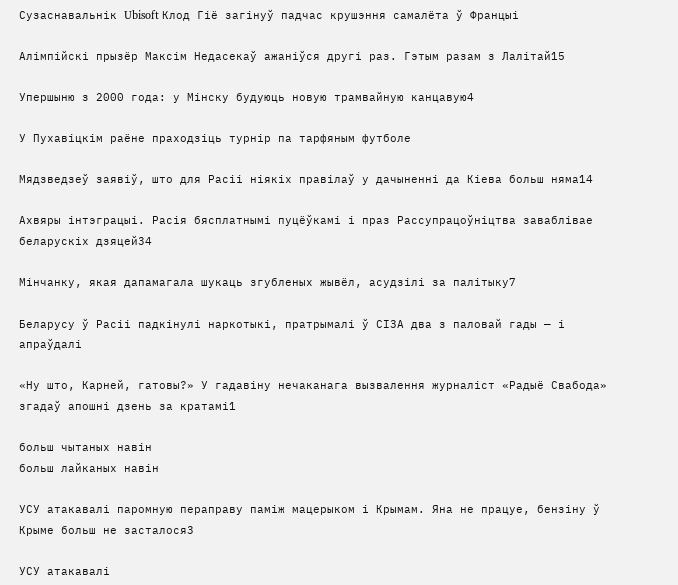Сузаснавальнік Ubisoft Клод Гіё загінуў падчас крушэння самалёта ў Францыі

Алімпійскі прызёр Максім Недасекаў ажаніўся другі раз. Гэтым разам з Лалітай15

Упершыню з 2000 года: у Мінску будуюць новую трамвайную канцавую4

У Пухавіцкім раёне праходзіць турнір па тарфяным футболе

Мядзведзеў заявіў, што для Расіі ніякіх правілаў у дачыненні да Кіева больш няма14

Ахвяры інтэграцыі. Расія бясплатнымі пуцёўкамі і праз Рассупрацоўніцтва заваблівае беларускіх дзяцей34

Мінчанку, якая дапамагала шукаць згубленых жывёл, асудзілі за палітыку7

Беларусу ў Расіі падкінулі наркотыкі, пратрымалі ў СІЗА два з паловай гады — і апраўдалі

«Ну што, Карней, гатовы?» У гадавіну нечаканага вызвалення журналіст «Радыё Свабода» згадаў апошні дзень за кратамі1

больш чытаных навін
больш лайканых навін

УСУ атакавалі паромную пераправу паміж мацерыком і Крымам. Яна не працуе, бензіну ў Крыме больш не засталося3

УСУ атакавалі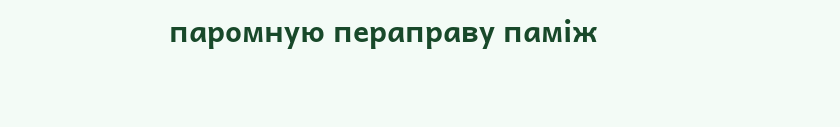паромную пераправу паміж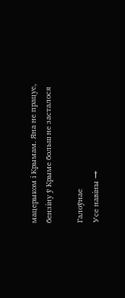мацерыком і Крымам. Яна не працуе, бензіну ў Крыме больш не засталося

Галоўнае
Усе навіны →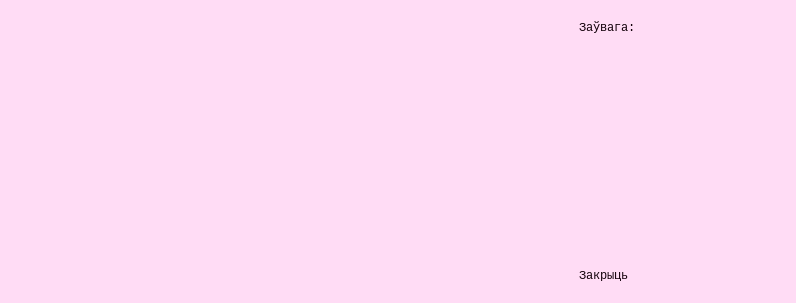Заўвага:









Закрыць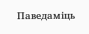Паведаміць